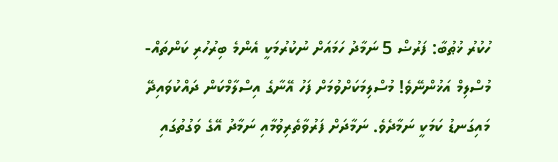ހުކުރު ޚުޠުބާ: ފަރުޟް 5 ނަމާދު ހަމައަށް ނުކުރުމަކީ އެންމެ ބިރުހުރި ކަންތައް-
މުސްލިމް އަޚުންނޭވެ! މުސްލިމަކަށްވުމަށް ފަހު އޭނާގެ އިސްލާމްކަން ދައްކުވައިދޭ މައިގަނޑު ކަމަކީ ނަމާދެވެ. ނަމާދަށް ފަރުވާތެރިވުމާއި ނަމާދު އޭގެ ވަގުތުގައި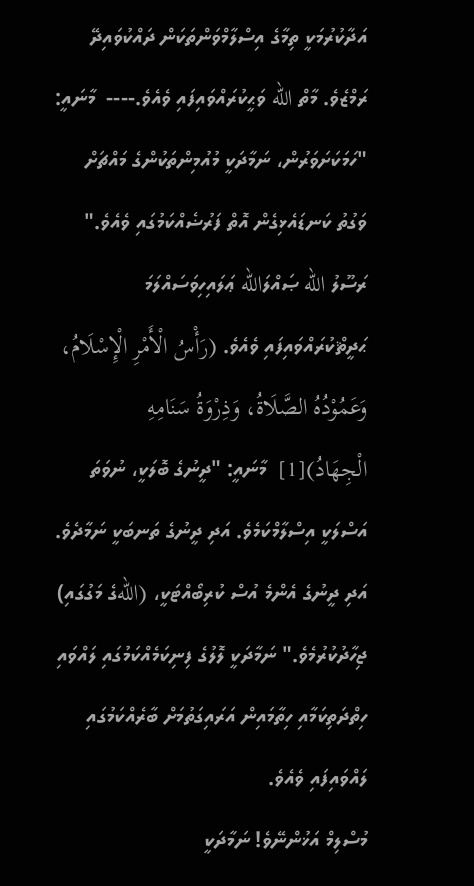އަދާކުރުމަކީ ތިމާގެ އިސްލާމްވަންތަކަން ދައްކުވައިދޭ ރަމްޒެވެ. މާތް الله ވަޙީކުރައްވައިފައި ވެއެވެ.----  މާނައީ: "ހަމަކަށަވަރުން، ނަމާދަކީ މުއުމިންތަކުންގެ މައްޗަށް ވަގުތު ކަނޑައެޅިގެން އޮތް ފަރުޟެއްކަމުގައި ވެއެވެ." ރަސޫލު الله ޞައްލަالله ޢަލައިހިވަސައްލަމަ ޙަދީޘްކުރައްވައިފައި ވެއެވެ. (رَأْسُ الْأَمْرِ الْإِسْلَامُ، وَعَمُوْدُهُ الصَّلَاةُ، وَذِرْوَةُ سَنَامِهِ الْجِهَادُ)[1]  މާނައީ: "ދީނުގެ ބޮލަކީ، ނުވަތަ އަސްލަކީ އިސްލާމްކަމެވެ. އަދި ދީނުގެ ތަނބަކީ ނަމާދެވެ. އަދި ދީނުގެ އެންމެ އުސް ކުރިބޯއްޓަކީ، (اللهގެ މަގުގައި) ޖިހާދުކުރުމެވެ." ނަމާދަކީ ލޮލުގެ ފިނިކަމެއްކަމުގައި ލައްވައި ހިތްދަތިކަމާއި ހިތާމައިން އަރައިގަތުމަށް ބާރެއްކަމުގައި ލައްވައިފައި ވެއެވެ.
މުސްލިމް އަޚުންނޭވެ! ނަމާދަކީ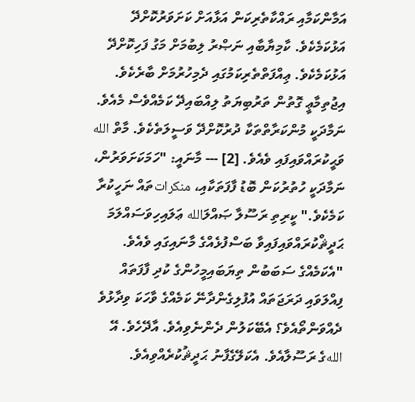އަމާންކަމާއި ރައްކާތެރިކަން އަޅާއަށް ކަށަވަރުކޮށްދޭ އަޅުކަމެކެވެ. ކާމިޔާބާއި ނަޞްރު ލިބުމަށް މަގު ފަހިކޮށްދޭ އަޅުކަމެކެވެ. ޢިއްފަތްތެރިކަމުގައި ދެމިހުރުމަށް ބާރެކެވެ. އިޖުތިމާޢީ ގޮތުން ތަރުބިޔަތު ލިއްބައިދޭ ކަމެއްވެސް މެއެވެ. ނަމާދަކީ މުންކަރާތްތަކާ ދުރުކޮށްދޭ ވަސީލަތެކެވެ. މާތް الله ވަޙީކުރައްވައިފައި ވެއެވެ. [2] --- މާނައީ: "ހަމަކަށަވަރުން، ނަމާދަކީ ހުތުރުކަން ބޮޑު ފާފަތަކާއި، منكراتތައް ނަހީކުރާ ކަމެކެވެ." ކީރިތި ރަސޫލާ ޞައްލަالله ޢަލައިހިވަސައްލަމަ ޙަދީޘްކުރައްވައިފައިވާ ބަސްފުޅެއްގެ މާނައިގައި ވެއެވެ. "އެކަމެއްގެ ސަބަބުން ތިޔަބައިމީހުންގެ ކުދި ފާފަތައް ފިއްލަވައި ދަރަޖަތައް އުފުލިގެންދާނޭ ކަމެއްގެ ވާހަކަ ވިދާޅުވެ ދެއްވަންތޯއެވެ؟ އެބޭކަލުން ދެންނެވިއެވެ. އާދޭހެވެ. އޭ اللهގެ ރަސޫލާއެވެ. އެކަލޭގެފާނު ޙަދީޘުކުރެއްވިއެވެ.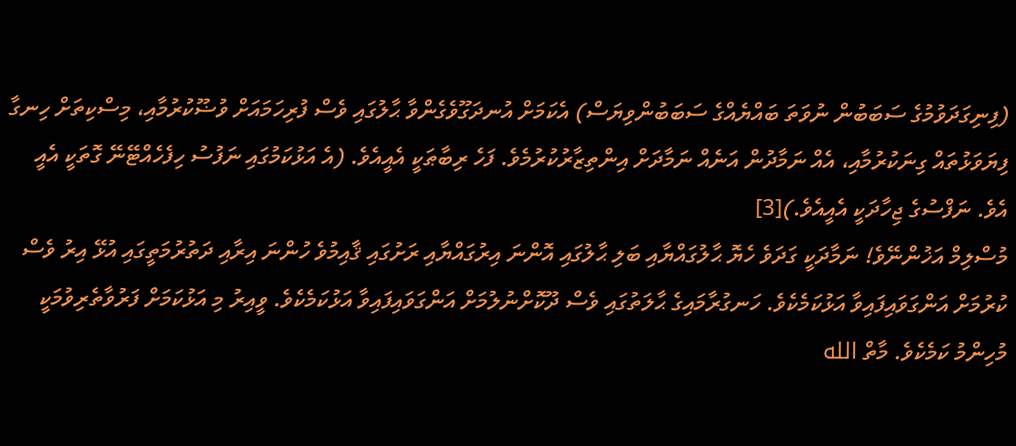(ފިނިގަދަވުމުގެ ސަބަބުން ނުވަތަ ބައްޔެއްގެ ސަބަބުންވިޔަސް) އެކަމަށް އުނދަގޫވެގެންވާ ޙާލުގައި ވެސް ފުރިހަމައަށް ވުޟޫކުރުމާއި، މިސްކިތަށް ހިނގާ ފިޔަވަޅުތައް ގިނަކުރުމާއި، އެއް ނަމާދުން އަނެއް ނަމާދަށް އިންތިޒާރުކުރުމެވެ. ފަހެ ރިބާޠަކީ އެއީއެވެ. (އެ އަޅުކަމުގައި ނަފުސު ހިފެހެއްޓޭނޭ ގޮތަކީ އެއީ އެވެ. ނަފްސުގެ ޖިހާދަކީ އެއީއެވެ.)[3]
މުސްލިމް އަޚުންނޭވެ! ނަމާދަކީ ގަދަވެ ހެޔޮ ޙާލުގައްޔާއި ބަލި ޙާލުގައި އޮންނަ އިރުގައްޔާއި ރަށުގައި ޤާއިމުވެ ހުންނަ އިރާއި ދަތުރުމަތީގައި އުޅޭ އިރު ވެސް ކުރުމަށް އަންގަވައިފައިވާ އަޅުކަމެކެވެ. ހަނގުރާމައިގެ ޙާލަތުގައި ވެސް ދޫކޮށްނުލުމަށް އަންގަވައިފައިވާ އަޅުކަމެކެވެ. ވީއިރު މި އަޅުކަމަށް ފަރުވާތެރިވުމަކީ މުހިންމު ކަމެކެވެ. މާތް الله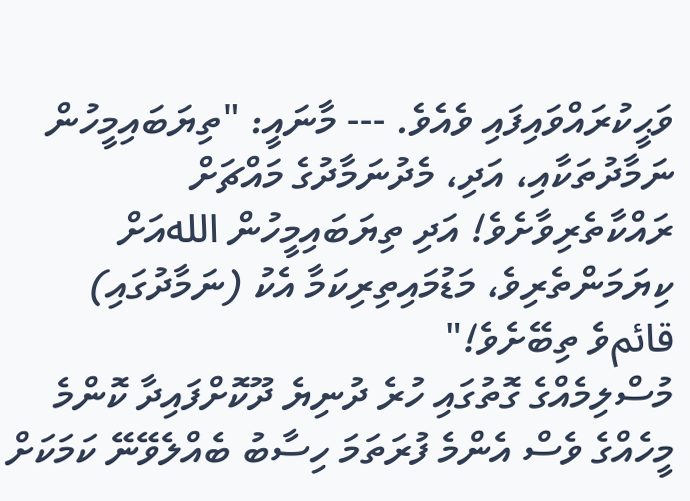ވަޙީކުރައްވައިފައި ވެއެވެ. --- މާނައީ: "ތިޔަބައިމީހުން ނަމާދުތަކާއި، އަދި، މެދުނަމާދުގެ މައްޗަށް ރައްކާތެރިވާށެވެ! އަދި ތިޔަބައިމީހުން اللهއަށް ކިޔަމަންތެރިވެ، މަޑުމައިތިރިކަމާ އެކު (ނަމާދުގައި) قائمވެ ތިބޭށެވެ!"
މުސްލިމެއްގެ ގޮތުގައި ހުރެ ދުނިޔެ ދޫކޮށްފައިދާ ކޮންމެ މީހެއްގެ ވެސް އެންމެ ފުރަތަމަ ހިސާބު ބެއްލެވޭނޭ ކަމަކަށް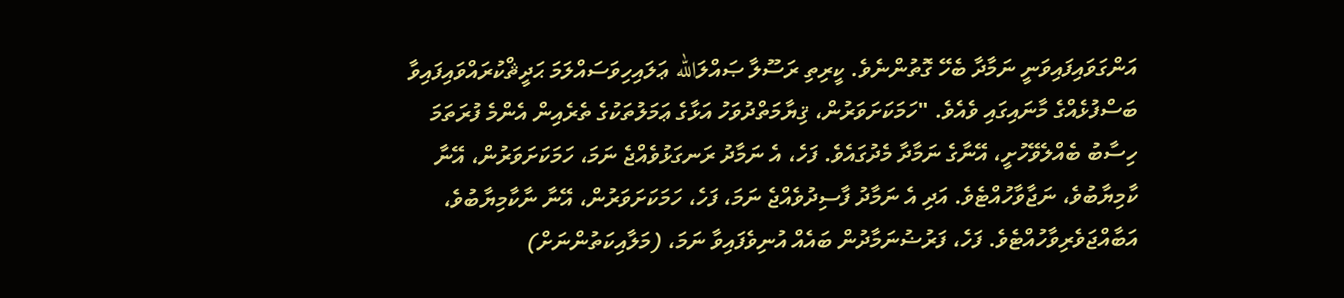އަންގަވައިފައިވަނީ ނަމާދާ ބެހޭ ގޮތުންނެވެ. ކީރިތި ރަސޫލާ ޞައްލަالله ޢަލައިހިވަސައްލަމަ ޙަދީޘްކުރައްވައިފައިވާ ބަސްފުޅެއްގެ މާނައިގައި ވެއެވެ. "ހަމަކަށަވަރުން، ޤިޔާމަތްދުވަހު އަޅާގެ ޢަމަލުތަކުގެ ތެރެއިން އެންމެ ފުރަތަމަ ހިސާބު ބެއްލެވޭހުށީ، އޭނާގެ ނަމާދާ މެދުގައެވެ. ފަހެ، އެ ނަމާދު ރަނގަޅުވެއްޖެ ނަމަ، ހަމަކަށަވަރުން، އޭނާ ކާމިޔާބުވެ، ނަޖާވާހުއްޓެވެ. އަދި އެ ނަމާދު ފާސިދުވެއްޖެ ނަމަ، ފަހެ، ހަމަކަށަވަރުން، އޭނާ ނާކާމިޔާބުވެ، އަބާއްޖަވެރިވާހުއްޓެވެ. ފަހެ، ފަރުޟުނަމާދުން ބައެއް އުނިވެފައިވާ ނަމަ، (މަލާއިކަތުންނަށް)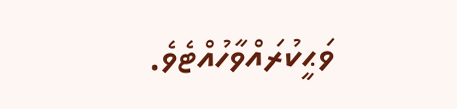ވަޙީކުރައްވާހުއްޓެވެ.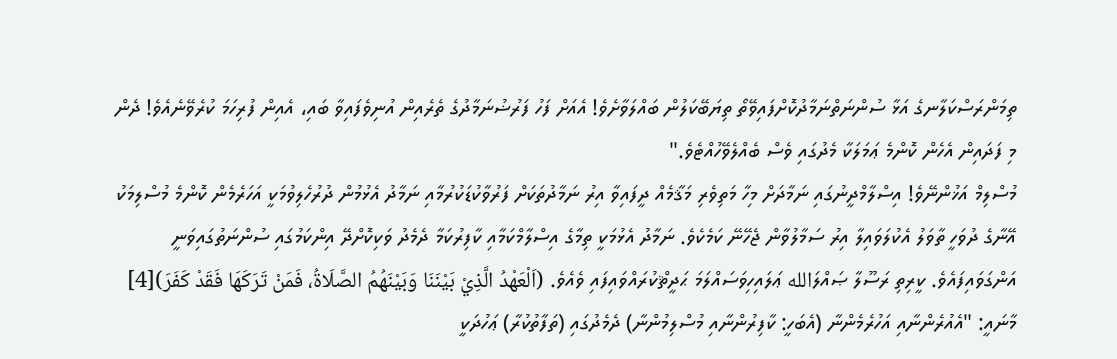ތިމަންރަސްކަލާނގެ އަޅާ ސުންނަތްނަމާދުކޮށްފައިވޭތޯ ތިޔަބޭކަލުން ބައްލަވާށެވެ! އެއަށް ފަހު ފަރުޟުނަމާދުގެ ތެރެއިން އުނިވެފައިވާ ބައި، އެއިން ފުރިހަމަ ކުރެވޭނެއެވެ! ދެން މި ފަދައިން އެހެން ކޮންމެ ޢަމަލަކާ މެދުގައި ވެސް ބެއްލެވޭހުއްޓެވެ."
މުސްލިމް އަޚުންނޭވެ! އިސްލާމްދީނުގައި ނަމާދަށް މިހާ މަތިވެރި މަޤާމެއް ދީފައިވާ އިރު ނަމާދުތަކަށް ފަރުވާކުޑަކުރުމާއި ނަމާދު އެޅުމުން ދުރުހެލިވުމަކީ އަހަރެމެން ކޮންމެ މުސްލިމަކު އޭނާގެ ދުވަހީ ތާވަލު އެކުލަވައިލާ އިރު ސަމާލުވާން ޖެހޭނޭ ކަމެކެވެ. ނަމާދު އެޅުމަކީ ތިމާގެ އިސްލާމްކަމާއި ކާފިރުކަމާ ދެމެދު ވަކިކޮށްދޭ އިންކަމުގައި ސުންނަތުގައިވަނީ އަންގަވައިފައެވެ. ކީރިތި ރަސޫލާ ޞައްލަالله ޢަލައިހިވަސައްލަމަ ޙަދީޘްކުރައްވައިފައި ވެއެވެ. (اَلْعَهْدُ الَّذِيْ بَيْنَنَا وَبَيْنَهُمُ الصَّلَاةُ، فَمَنْ تَرَكَهَا فَقَدْ كَفَرَ)[4] މާނައީ: "އެއުރެންނާއި އަހުރެމެންނާ (އެބަހީ: ކާފިރުންނާއި މުސްލިމުންނާ) ދެމެދުގައި (ތަފާތުކުރާ) ޢަހުދަކީ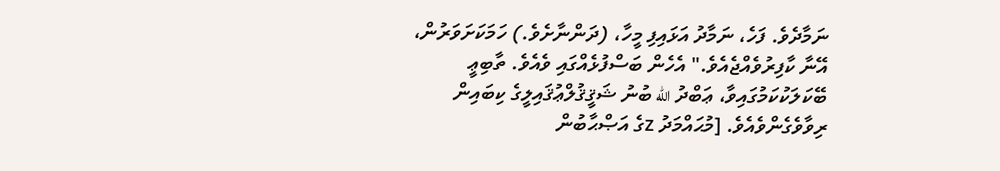ނަމާދެވެ. ފަހެ، ނަމާދު އަޅައިފި މީހާ، (ދަންނާށެވެ.) ހަމަކަށަވަރުން، އޭނާ ކާފިރުވެއްޖެއެވެ." އެހެން ބަސްފުޅެއްގައި ވެއެވެ. ތާބިޢީ ބޭކަލަކުކަމުގައިވާ، ޢަބްދު الله ބުނު ޝަޤީޤުލްޢުޤައިލީގެ ކިބައިން ރިވާވެގެންވެއެވެ. [މުޙައްމަދު zގެ އަޞްޙާބުން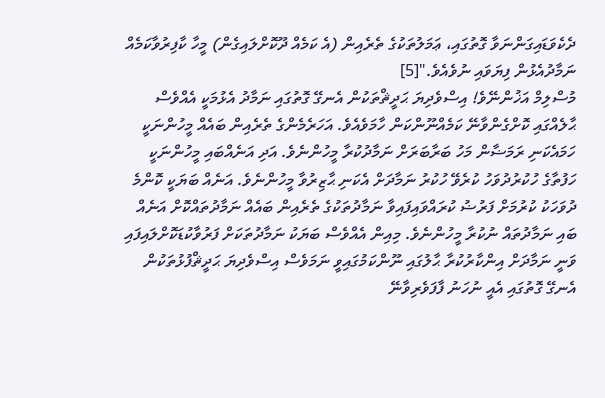ދެކެވަޑައިގަންނަވާ ގޮތުގައި، ޢަމަލުތަކުގެ ތެރެއިން (އެ ކަމެއް ދޫކޮށްލައިގެން) މީހާ ކާފިރުވާކަމެއް ނަމާދުއެޅުން ފިޔަވައި ނުވެއެވެ."[5]
މުސްލިމް އަޚުންނޭވެ! އިސްވެދިޔަ ޙަދީޘްތަކުން އެނގޭ ގޮތުގައި ނަމާދު އެޅުމަކީ އެއްވެސް ޙާލެއްގައި ކޮށްގެންވާނޭ ކަމެއްނޫންކަން ހާމަވެއެވެ. އަހަރެމެންގެ ތެރެއިން ބައެއް މީހުންނަކީ ހަމައެކަނި ރަމަޟާން މަހު ބަރާބަރަށް ނަމާދުކުރާ މީހުންނެވެ. އަދި އަނެއްބައި މީހުންނަކީ ހަފުތާގެ ހުކުރުދުވަހު ކުރެވޭ ހުކުރު ނަމާދަށް އެކަނި ޙާޒިރުވާ މީހުންނެވެ. އަނެއް ބަޔަކީ ކޮންމެ ދުވަހަކު ކުރުމަށް ފަރުޟު ކުރައްވައިފައިވާ ނަމާދުތަކުގެ ތެރެއިން ބައެއް ނަމާދުތައްކޮށް އަނެއް ބައި ނަމާދުތައް ނުކުރާ މީހުންނެވެ. މިއިން އެއްވެސް ބަޔަކު ނަމާދުތަކަށް ފަރުވާކުޑަކޮށްލައިފައި ވަނީ ނަމާދަށް އިންކާރުކުރާ ޙާލުގައި ނޫންކަމުގައިވީ ނަމަވެސް އިސްވެދިޔަ ޙަދީޘްފުޅުތަކުން އެނގޭ ގޮތުގައި އެއީ ނުހަނު ފާފަވެރިވާނޭ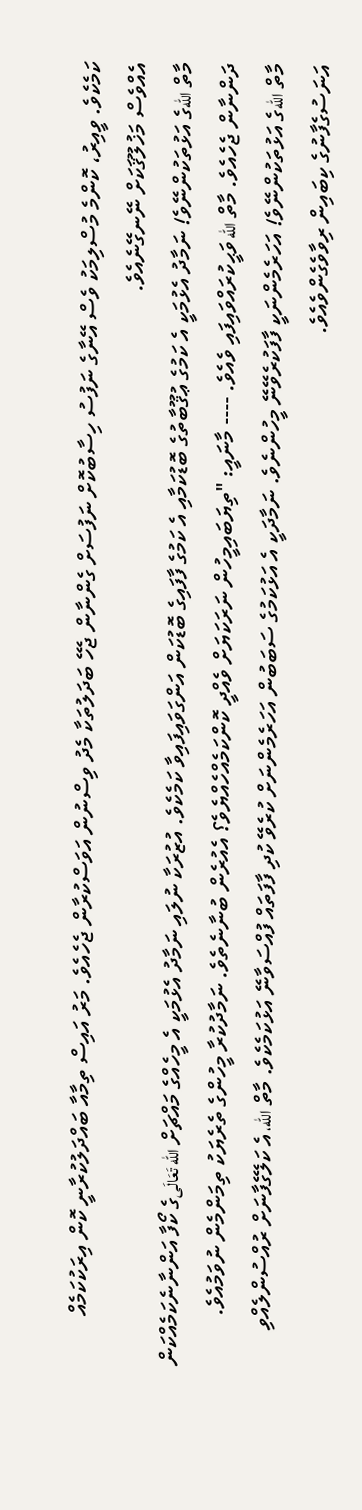ކަމެކެވެ. ވީއިރު، ކޮންމެ މުސްލިމަކު ވެސް އޭނާގެ ނަފުސު ހިސާބުކޮށް ނަފުސަށް ގެންނާން ޖެހޭ ބަދަލުތަކާ މެދު ވިސްނުން އަވަސްކުރާން ޖެހެއެވެ. މަރު އައިސް ތިމާއާ ބައްދަލުކުރާނީ ކޮން އިރަކުކަމެއް އެއްވެސް މަޚުލޫޤަކަށް ނޭނގޭނެއެވެ.
މާތް اللهގެ އަޅުތަކުންނޭވެ! ނަމާދު އެޅުމަކީ އެ ކަމުގެ ޢުޤޫބާތުގެ ބޮޑުކަމާއި އެ ކަމުގެ ފާފައިގެ ބޮޑުކަން އަންގަވައިފައިވާ ކަމެކެވެ. އުޒުރަކާ ނުލައި ނަމާދު އެޅުމަކީ އެ މީހެއްގެ މައްޗަށް الله تَعَالَىގެ ކޯފާ އަންނާނެކަމެއްކަން ދަންނާން ޖެހެއެވެ. މާތް الله ވަޙީކުރައްވައިފައި ވެއެވެ. ---- މާނައީ: "ތިޔަބައިމީހުން ނަރަކަޔަށް ވެއްދީ ކޮންކަމެއްހެއްޔެވެ؟ އެއުރެން ބުނާނެތެވެ. ނަމާދުކުރާ މީހުންގެ ތެރެޔަކު ތިމަންމެން ނުވަމުއެވެ.
މާތް اللهގެ އަޅުތަކުންނޭވެ! އަހަރެމެންނަކީ ފާފަކުރެވޭނޭ މީހުންނެވެ. ނަމާދަކީ އެ އަޅުކަމުގެ ސަބަބުން އަހަރެމެންނަށް ކުރެވޭ ކުދި ފާފަތައް ފުއްސަވާނޭ އަޅުކަމެކެވެ. މާތް الله، އެ ކަލޭގެފާނަށް ރުއްސުންލެއްވި އަނަސުގެފާނުގެ ކިބައިން ރިވާވެގެންވެއެވެ.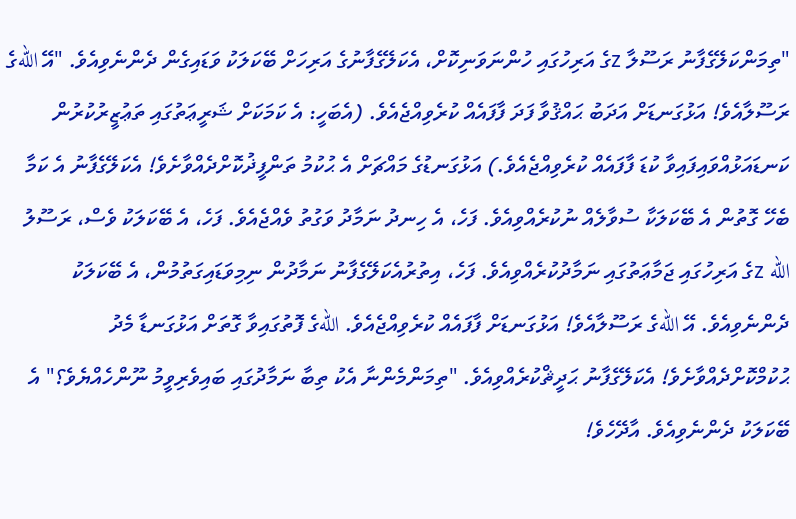"ތިމަންކަލޭގެފާނު ރަސޫލާ zގެ އަރިހުގައި ހުންނަވަނިކޮށް، އެކަލޭގެފާނުގެ އަރިހަށް ބޭކަލަކު ވަޑައިގެން ދެންނެވިއެވެ. "އޭ اللهގެ ރަސޫލާއެވެ! އަޅުގަނޑަށް އަދަބު ޙައްޤުވާ ފަދަ ފާފައެއް ކުރެވިއްޖެއެވެ. (އެބަހީ: އެ ކަމަކަށް ޝަރީޢަތުގައި ތަޢުޒީރުކުރުން ކަނޑައަޅުއްވައިފައިވާ ކުޑަ ފާފައެއް ކުރެވިއްޖެއެވެ.) އަޅުގަނޑުގެ މައްޗަށް އެ ޙުކުމު ތަންފީޛުކޮށްދެއްވާށެވެ! އެކަލޭގެފާނު އެ ކަމާ ބެހޭ ގޮތުން އެ ބޭކަލަކާ ސުވާލެއް ނުކުރެއްވިއެވެ. ފަހެ، އެ ހިނދު ނަމާދު ވަގުތު ވެއްޖެއެވެ. ފަހެ، އެ ބޭކަލަކު ވެސް، ރަސޫލު الله zގެ އަރިހުގައި ޖަމާޢަތުގައި ނަމާދުކުރެއްވިއެވެ. ފަހެ، އިތުރުއެކަލޭގެފާނު ނަމާދުން ނިމިވަޑައިގަތުމުން، އެ ބޭކަލަކު ދެންނެވިއެވެ. އޭ اللهގެ ރަސޫލާއެވެ! އަޅުގަނޑަށް ފާފައެއް ކުރެވިއްޖެއެވެ. اللهގެ ފޮތުގައިވާ ގޮތަށް އަޅުގަނޑާ މެދު ޙުކުމްކޮށްދެއްވާށެވެ! އެކަލޭގެފާނު ޙަދީޘްކުރެއްވިއެވެ. "ތިމަންމެންނާ އެކު ތިބާ ނަމާދުގައި ބައިވެރިވީމު ނޫންހެއްޔެވެ؟" އެ ބޭކަލަކު ދެންނެވިއެވެ. އާދޭހެވެ!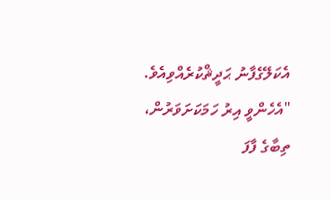އެކަލޭގެފާނު ޙަދީޘްކުރެއްވިއެވެ. "އެހެންވީ އިރު ހަމަކަށަވަރުން، ތިބާގެ ފާފަ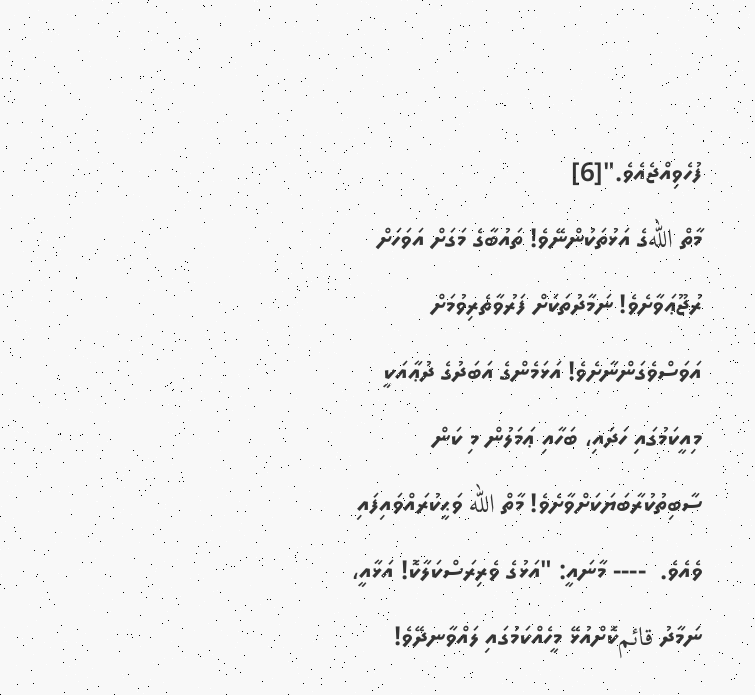ފުހެވިއްޖެއެވެ."[6]
މާތް اللهގެ އަޅުތަކުންނޭވެ! ތައުބާގެ މަގަށް އަވަހަށް ރުޖޫޢަވާށެވެ! ނަމާދުތަކަށް ފަރުވާތެރިވުމަށް އަވަސްވެގަންނާށެވެ! އަޅަމެންގެ އަބަދުގެ ދުޢާއަކީ މިއީކަމުގައި ހަދައި، ބަހާއި ޢަމަލުން މި ކަން ސާބިތުކުރާބަޔަކަށްވާށެވެ! މާތް الله ވަޙީކުރައްވައިފައި ވެއެވެ.  ---- މާނައީ: "އަޅުގެ ވެރިރަސްކަލާކޮ! އަޅާއީ، ނަމާދު قائمކޮށްއުޅޭ މީހެއްކަމުގައި ލައްވާނދޭވެ!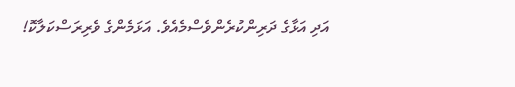އަދި އަޅާގެ ދަރިންކުރެންވެސްމެއެވެ. އަޅަމެންގެ ވެރިރަސްކަލާކޮ!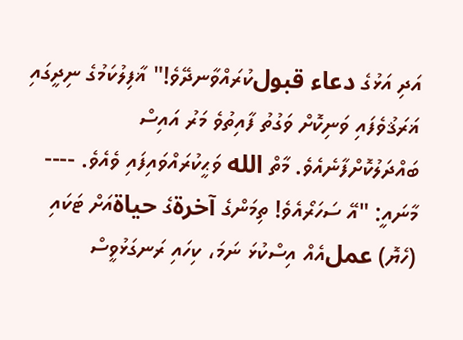އަދި އަޅުގެ دعاء قبولކުރައްވާނދޭވެ!" ޣާފިލުކަމުގެ ނިދީގައި ޣަރަޤުވެފައި ވަނިކޮށް ވަގުތު ފާއިތުވެ މަރު އައިސް ބައްދަލުކޮށްފާނެއެވެ. މާތް الله ވަޙީކުރައްވައިފައި ވެއެވެ. ----  މާނައީ: "އޭ ސަހަރޯއެވެ! ތިމަންގެ آخرةގެ حياةއަށް ޓަކައި (ހެޔޮ) عملއެއް އިސްކުޅަ ނަމަ، ކިހައި ރަނގަޅުވީސް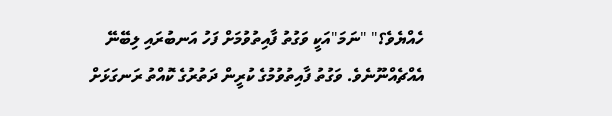ހެއްޔެވެ؟" "ނަމަ"އަކީ ވަގުތު ފާއިތުވުމަށް ފަހު އަނބުރައި ލިބޭނޭ އެއްޗެއްނޫނެވެ. ވަގުތު ފާއިތުވުމުގެ ކުރީން ދަތުރުގެ ކޮއްތު ރަނގަޅަށް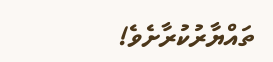ތައްޔާރުކުރާށެވެ!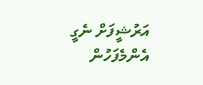އަރުޝީފަށް ނެގީ
އެންމެފަހުން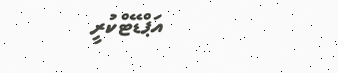އަޕްޑޭޓްކުރީ